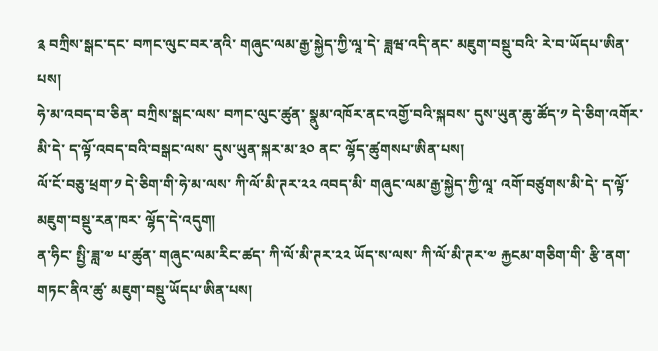༉ བཀྲིས་སྒང་དང་ བཀང་ལུང་བར་ནའི་ གཞུང་ལམ་རྒྱ་སྐྱེད་ཀྱི་ལཱ་དེ་ ཟླཝ་འདི་ནང་ མཇུག་བསྡུ་བའི་ རེ་བ་ཡོདཔ་ཨིན་པས།
ཧེ་མ་འབད་བ་ཅིན་ བཀྲིས་སྒང་ལས་ བཀང་ལུང་ཚུན་ སྣུམ་འཁོར་ནང་འགྱོ་བའི་སྐབས་ དུས་ཡུན་ཆུ་ཚོད་༡ དེ་ཅིག་འགོར་མི་དེ་ ད་ལྟོ་འབད་བའི་བསྒང་ལས་ དུས་ཡུན་སྐར་མ་༣༠ ནང་ ལྷོད་ཚུགསཔ་ཨིན་པས།
ལོ་ངོ་བཅུ་ཕྲག་༡ དེ་ཅིག་གི་ཧེ་མ་ལས་ ཀི་ལོ་མི་ཊར་༢༢ འབད་མི་ གཞུང་ལམ་རྒྱ་སྐྱེད་ཀྱི་ལཱ་ འགོ་བཙུགས་མི་དེ་ ད་ལྟོ་མཇུག་བསྡུ་རན་ཁར་ ལྷོད་དེ་འདུག།
ན་ཧིང་ སྤྱི་ཟླ་༧ པ་ཚུན་ གཞུང་ལམ་རིང་ཚད་ ཀི་ལོ་མི་ཊར་༢༢ ཡོད་ས་ལས་ ཀི་ལོ་མི་ཊར་༧ རྐྱངམ་གཅིག་གི་ རྩི་ནག་གཏང་ནིའ་ཚུ་ མཇུག་བསྡུ་ཡོདཔ་ཨིན་པས།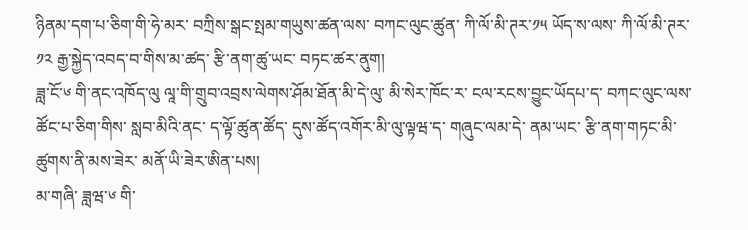ཉིནམ་དག་པ་ཅིག་གི་ཧེ་མར་ བཀྲིས་སྒང་སྤམ་གཡུས་ཚན་ལས་ བཀང་ལུང་ཚུན་ ཀི་ལོ་མི་ཊར་༡༥ ཡོད་ས་ལས་ ཀི་ལོ་མི་ཊར་༡༢ རྒྱ་སྐྱེད་འབད་བ་གིས་མ་ཚད་ རྩི་ནག་ཚུ་ཡང་ བཏང་ཚར་ནུག།
ཟླ་ངོ་༦ གི་ནང་འཁོད་ལུ ལཱ་གི་གྲུབ་འབྲས་ལེགས་ཤོམ་ཐོན་མི་དེ་ལུ་ མི་སེར་ཁོང་ར་ ངལ་རངས་བྱུང་ཡོདཔ་ད་ བཀང་ལུང་ལས་ ཚོང་པ་ཅིག་གིས་ སླབ་མིའི་ནང་ ད་ལྟོ་ཚུན་ཚོད་ དུས་ཚོད་འགོར་མི་ལུ་ལྟཝ་ད་ གཞུང་ལམ་དེ་ ནམ་ཡང་ རྩི་ནག་གཏང་མི་ཚུགས་ནི་མས་ཟེར་ མནོ་ཡི་ཟེར་ཨིན་པས།
མ་གཞི་ ཟླཝ་༦ གི་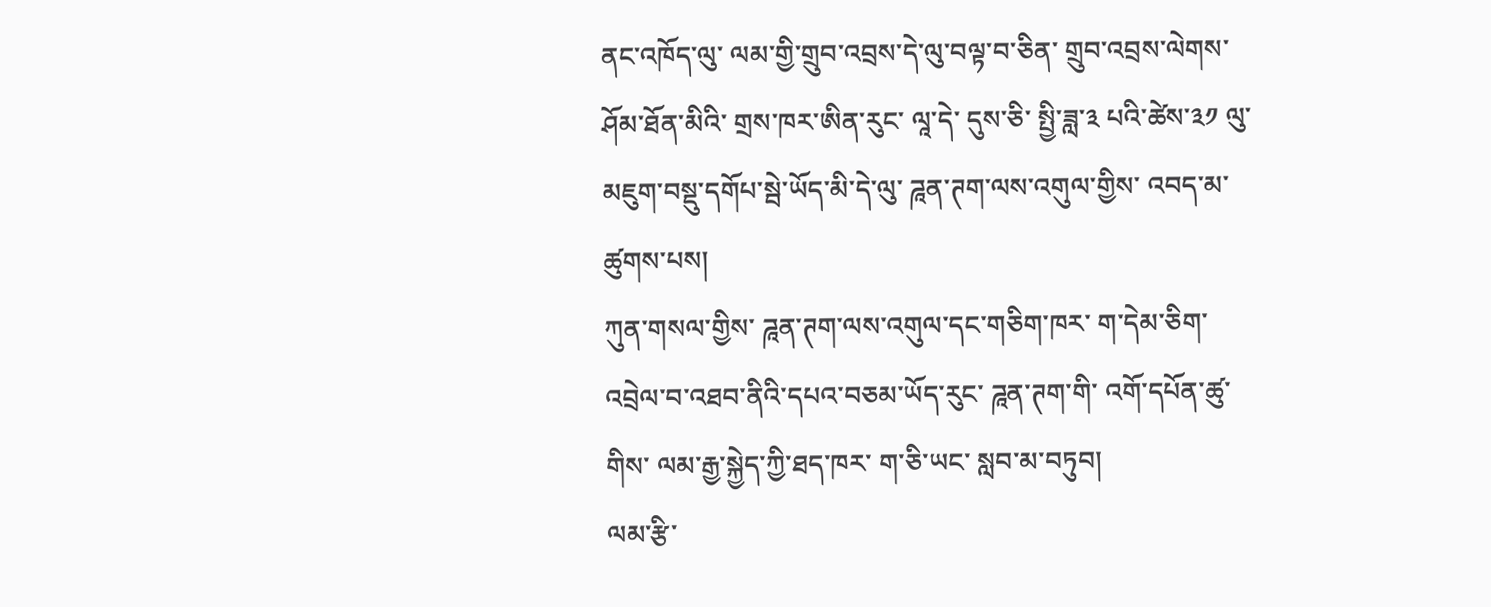ནང་འཁོད་ལུ་ ལམ་གྱི་གྲུབ་འབྲས་དེ་ལུ་བལྟ་བ་ཅིན་ གྲུབ་འབྲས་ལེགས་ཤོམ་ཐོན་མིའི་ གྲས་ཁར་ཨིན་རུང་ ལཱ་དེ་ དུས་ཅི་ སྤྱི་ཟླ་༣ པའི་ཚེས་༣༡ ལུ་ མཇུག་བསྡུ་དགོཔ་སྦེ་ཡོད་མི་དེ་ལུ་ ཌཱན་ཊག་ལས་འགུལ་གྱིས་ འབད་མ་ཚུགས་པས།
ཀུན་གསལ་གྱིས་ ཌཱན་ཊག་ལས་འགུལ་དང་གཅིག་ཁར་ ག་དེམ་ཅིག་ འབྲེལ་བ་འཐབ་ནིའི་དཔའ་བཅམ་ཡོད་རུང་ ཌཱན་ཊག་གི་ འགོ་དཔོན་ཚུ་གིས་ ལམ་རྒྱ་སྐྱེད་ཀྱི་ཐད་ཁར་ ག་ཅི་ཡང་ སླབ་མ་བཏུབ།
ལམ་རྩི་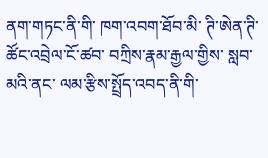ནག་གཏང་ནི་གི་ ཁག་འབག་ཐོབ་མི་ ཊི་ཨེན་ཊི་ཚོང་འབྲེལ་ངོ་ཚབ་ བཀྲིས་རྣམ་རྒྱལ་གྱིས་ སླབ་མའི་ནང་ ལམ་རྩིས་སྤྲོད་འབད་ནི་གི་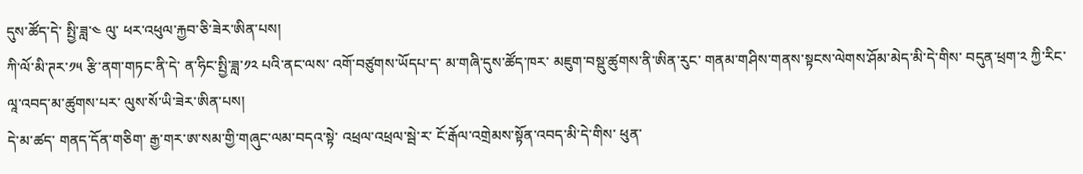དུས་ཚོད་དེ་ སྤྱི་ཟླ་༤ ལུ་ ཕར་འཕུལ་རྐྱབ་ཅི་ཟེར་ཨིན་པས།
ཀི་ལོ་མི་ཊར་༡༥ རྩི་ནག་གཏང་ནི་དེ་ ན་ཧིང་སྤྱི་ཟླ་༡༢ པའི་ནང་ལས་ འགོ་བཙུགས་ཡོདཔ་ད་ མ་གཞི་དུས་ཚོད་ཁར་ མཇུག་བསྡུ་ཚུགས་ནི་ཨིན་རུང་ གནམ་གཤིས་གནས་སྟངས་ལེགས་ཤོམ་མེད་མི་དེ་གིས་ བདུན་ཕྲག་༢ ཀྱི་རིང་ ལཱ་འབད་མ་ཚུགས་པར་ ལུས་སོ་ཡི་ཟེར་ཨིན་པས།
དེ་མ་ཚད་ གནད་དོན་གཅིག་ རྒྱ་གར་ཨ་སམ་གྱི་གཞུང་ལམ་བདའ་སྟེ་ འཕྲལ་འཕྲལ་སྦེ་ར་ ངོ་རྒོལ་འགྲེམས་སྟོན་འབད་མི་དེ་གིས་ ཕུན་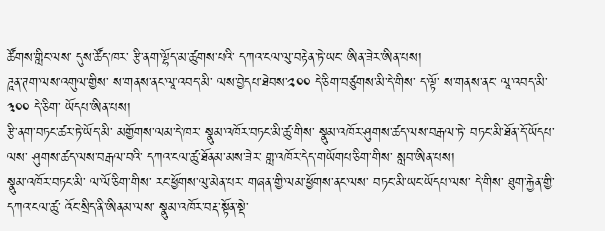ཚོགས་གླིང་ལས་ དུས་ཚོད་ཁར་ རྩི་ནག་ལྷོད་མ་ཚུགས་པའི་ དཀའ་ངལ་ལུ་བརྟེན་ཏེ་ཡང་ ཨིན་ཟེར་ཨིན་པས།
ཌཱན་ཊག་ལས་འགུལ་གྱིས་ ས་གནས་ནང་ལཱ་འབད་མི་ ལས་བྱེདཔ་ཐེབས་༢༠༠ དེ་ཅིག་བཙུགས་མི་དེ་གིས་ ད་ལྟོ་ ས་གནས་ནང་ ལཱ་འབད་མི་༣༠༠ དེ་ཅིག་ ཡོདཔ་ཨིན་པས།
རྩི་ནག་བཏང་ཚར་ཏེ་ཡོད་མི་ མགྱོགས་ལམ་དེ་ཁར་ སྣུམ་འཁོར་བཏང་མི་ཚུ་གིས་ སྣུམ་འཁོར་ཤུགས་ཚད་ལས་བརྒལ་ཏེ་ བཏང་མི་ཐོན་དོ་ཡོདཔ་ལས་ ཤུགས་ཚད་ལས་བརྒལ་བའི་ དཀའ་ངལ་ཚུ་ཐོནམ་མས་ཟེར་ གླ་འཁོར་དེད་གཡོགཔ་ཅིག་གིས་ སླབ་ཨིན་པས།
སྣུམ་འཁོར་བཏང་མི་ ལ་ལོ་ཅིག་གིས་ རང་ཕྱོགས་ལུ་མེན་པར་ གཞན་གྱི་ལམ་ཕྱོགས་ནང་ལས་ བཏང་མི་ཡང་ཡོདཔ་ལས་ དེ་གིས་ ཐུག་རྐྱེན་གྱི་དཀའ་ངལ་ཚུ་ འོང་སྲིད་ནི་ཨིནམ་ལས་ སྣུམ་འཁོར་བརྡ་སྟོན་སྡེ་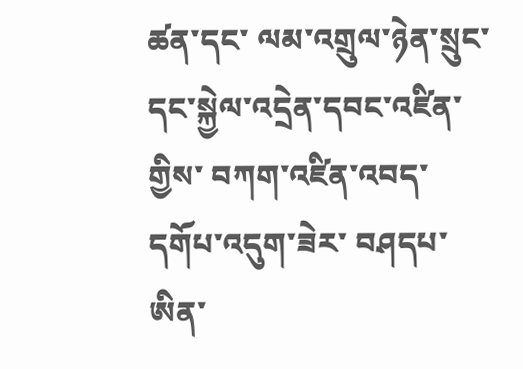ཚན་དང་ ལམ་འགྲུལ་ཉེན་སྲུང་དང་སྐྱེལ་འདྲེན་དབང་འཛིན་གྱིས་ བཀག་འཛིན་འབད་དགོཔ་འདུག་ཟེར་ བཤདཔ་ཨིན་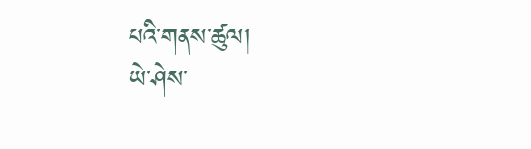པའི་གནས་ཚུལ།
ཡེ་ཤེས་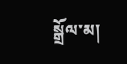སྒྲོལ་མ།